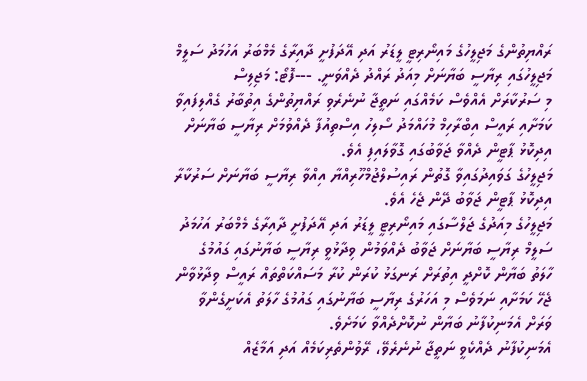ރައްޔިތުންގެ މަޖިލީހުގެ މައިނޯރިޓީ ލީޑަރު އަދި އޭދަފުށީ ދާއިރާގެ މެމްބަރު އަހުމަދު ސަލީމް މަޖިލީހުގައި ރިޔާސީ ބަޔާނަށް މިއަދު ރައްދު ދެއްވަނީ. ---ފޮޓޯ: މަޖިލިސް
މި ސަރުކާރަށް އެއްވެސް ކަމެއްގައި ނަތީޖާ ނުނެރެވި ރައްޔިތުންގެ އިތުބާރު ގެއްލިފައިވާ ކަމަށާއި ރައީސް އިބްރާހިމް މުހައްމަދު ސޯލިހު އިސްތިއުފާ ދެއްވުމަށް ރިޔާސީ ބަޔާނަށް އިދިކޮޅު ޕާޓީން ދެއްވާ ޖަވާބުގައި ގޮވާލައިފި އެވެ.
މަޖިލީހުގެ ގަވައިދުގައިވާ ގޮތުން ރައިސުލްޖުމްހޫރިއްޔާ އިއްވާ ރިޔާސީ ބަޔާނަށް ސަރުކާރާ އިދިކޮޅު ޕާޓީން ޖަވާބު ދޭން ޖެހެ އެވެ.
މަޖިލީހުގެ މިއަދުގެ ޖަލްސާގައި މައިނޯރިޓީ ލީޑަރު އަދި އޭދަފުށީ ދާއިރާގެ މެމްބަރު އަހުމަދު ސަލީމް ރިޔާސީ ބަޔާނަށް ޖަވާބު ދެއްވަމުން ވިދާޅުވީ ރިޔާސީ ބަޔާނުގައި ގައުމުގެ ހާލަތު ބަޔާން ކޮށްދީ އިތުރަށް ރަނގަޅު ކުރަން ކުރާ މަސައްކަތްތައް ރައީސް ވިދާޅުވާން ޖެހޭ ކަމަށާއި ނަމަވެސް މި އަހަރުގެ ރިޔާސީ ބަޔާނުގައި ގައުމުގެ ހާލަތު އެކަށީގެންވާ ވަރަށް އެމަނިކުފާނު ބަޔާން ނުކޮށްދެއްވާ ކަމަށެވެ.
އެމަނިކުފާނު ދެއްކެވީ ނަތީޖާ ނުނެރެވޭ، ރޭވުންތެރިކަމެއް އަދި އަމާޒެއް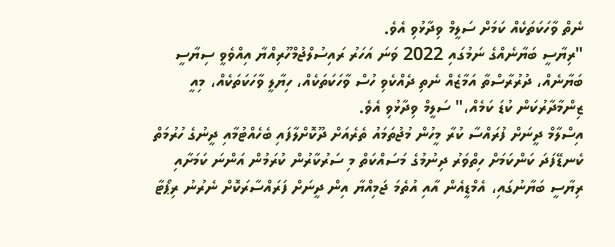ނެތް ވާހަކަތަކެއް ކަމަށް ސަލީމް ވިދާޅުވި އެވެ.
"ރިޔާސީ ބަޔާނެއްގެ ނަމުގައި 2022 ވަނަ އަހަރު ރައިސުލްޖުމްހޫރިއްޔާ އިއްވެވީ ސިޔާސީ ބަޔާނެއް، ދުރުރާސްތާ އަމާޒެއް ނެތި ދެއްކެވި ހުސް ވާހަކަތަކެއް، ހިޔާލީ ވާހަކަތަކެއް، މިއީ ޒިންމާދާރުކަން ކުޑަ ކަމެއް،" ސަލީމް ވިދާޅުވި އެވެ.
އިސްލާމް ދީނަށް ފުރައްސާ ކުރާ މީހުން މުޖުތަމައު ތެރެއަށް ދޫކޮށްލާފައި ބެހެއްޓުމާއި ދީނުގެ ހުރުމަތް ކެނޑޭފަދަ ކަންކަމަށް ހިތްވަރު ދިނުމުގެ މަސައްކަތް މި ސަރުކާރުން ކުރަމުން އަންނަ ކަމަށާއި ރިޔާސީ ބަޔާނުގައި، އެމްޑީއެން އާއި އުތެމަ ޖަމިއްޔާ އިން ދީނަށް ފަރައްސާރަކޮށް ނެރުނު ރިޕޯޓާ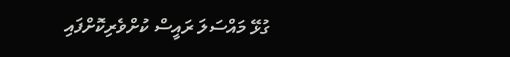ގުޅޭ މައްސަލަ ރައީސް ކުށްވެރިކޮށްފައި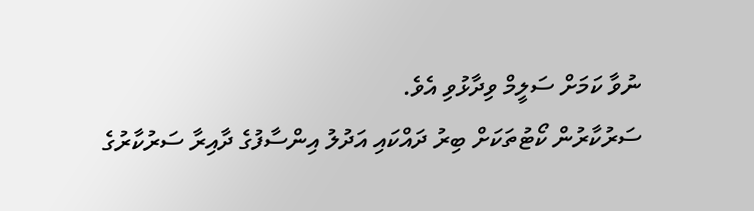ނުވާ ކަމަށް ސަލީމް ވިދާޅުވި އެވެ.
ސަރުކާރުން ކޯޓުތަކަށް ބިރު ދައްކައި އަދުލު އިންސާފުގެ ދާއިރާ ސަރުކާރުގެ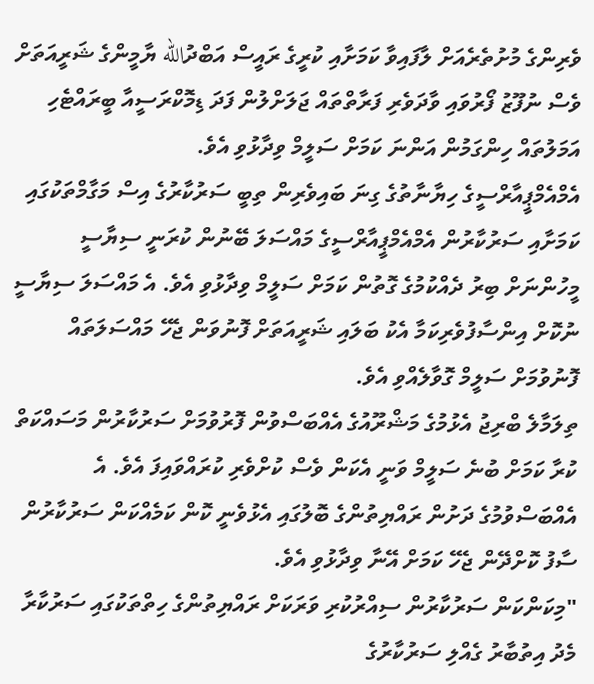ވެރިންގެ މުށުތެރެއަށް ލާފައިވާ ކަމަށާއި ކުރީގެ ރައީސް އަބްދުالله ޔާމީންގެ ޝަރީއަތަށް ވެސް ނުފޫޒު ފޯރުވައި ވާދަވެރި ފަރާތްތައް ޖަލަށްލުން ފަދަ ޑިމޮކްރަސީއާ ބީރައްޓެހި އަމަލުތައް ހިންގަމުން އަންނަ ކަމަށް ސަލީމް ވިދާޅުވި އެވެ.
އެމްއެމްޕީއާރްސީގެ ހިޔާނާތުގެ ގިނަ ބައިވެރިން ތިބީ ސަރުކާރުގެ އިސް މަގާމްތަކުގައި ކަމަށާއި ސަރުކާރުން އެމްއެމްޕީއާރްސީގެ މައްސަލަ ބޭނުން ކުރަނީ ސިޔާސީ މީހުންނަށް ބިރު ދެއްކުމުގެ ގޮތުން ކަމަށް ސަލީމް ވިދާޅުވި އެވެ. އެ މައްސަލަ ސިޔާސީ ނުކޮށް އިންސާފުވެރިކަމާ އެކު ބަލައި ޝަރީއަތަށް ފޮނުވަން ޖެހޭ މައްސަލަތައް ފޮނުވުމަށް ސަލީމް ގޮވާލެއްވި އެވެ.
ތިލަމާލެ ބްރިޖު އެޅުމުގެ މަޝްރޫއުގެ އެއްބަސްވުން ފޮރުވުމަށް ސަރުކާރުން މަސައްކަތް ކުރާ ކަމަށް ބުނެ ސަލީމް ވަނީ އެކަން ވެސް ކުށްވެރި ކުރައްވައިފަ އެވެ. އެ އެއްބަސްވުމުގެ ދަށުން ރައްޔިތުންގެ ބޮލުގައި އެޅުވެނީ ކޮން ކަމެއްކަން ސަރުކާރުން ސާފު ކޮށްދޭން ޖެހޭ ކަމަށް އޭނާ ވިދާޅުވި އެވެ.
"މިކަންކަން ސަރުކާރުން ސިއްރުކުރި ވަރަކަށް ރައްޔިތުންގެ ހިތްތަކުގައި ސަރުކާރާ މެދު އިތުބާރު ގެއްލި ސަރުކާރުގެ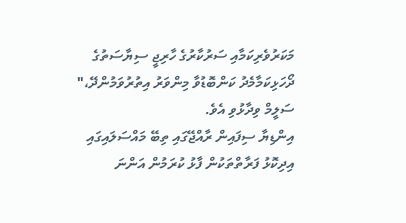މަކަރުވެރިކަމާއި ސަރުކާރުގެ ހާރިޖީ ސިޔާސަތުގެ ދޯހަޅިކަމާމެދު ކަންބޮޑުވާ މިންވަރު އިތުރުވަމުންދޭ،" ސަލީމް ވިދާޅުވި އެވެ.
އިންޑިޔާ ސިފައިން ރާއްޖޭގައި ތިބޭ މައްސަލައިގައި އިދިކޮޅު ފަރާތްތަކުން ފާޅު ކުރަމުން އަންނަ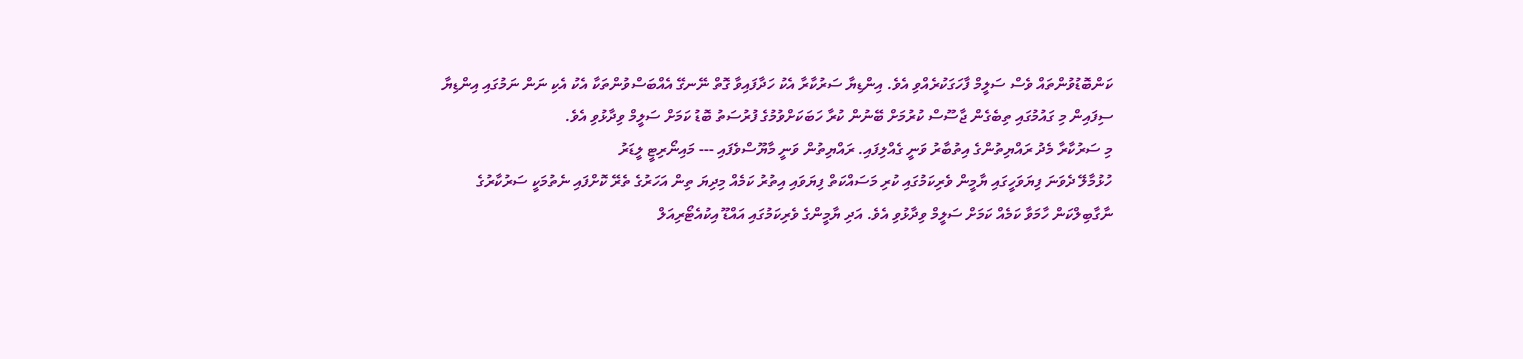ކަންބޮޑުވުންތައް ވެސް ސަލީމް ފާހަގަކުރެއްވި އެވެ. އިންޑިޔާ ސަރުކާރާ އެކު ހަދާފައިވާ ގޮތް ނޭނގޭ އެއްބަސްވުންތަކާ އެކު އެކި ނަން ނަމުގައި އިންޑިޔާ ސިފައިން މި ގައުމުގައި ތިބެގެން ޖާސޫސް ކުރުމަށް ބޭނުން ކުރާ ހަބަކަށްވުމުގެ ފުރުސަތު ބޮޑު ކަމަށް ސަލީމް ވިދާޅުވި އެވެ.
މި ސަރުކާރާ މެދު ރައްޔިތުންގެ އިތުބާރު ވަނީ ގެއްލިފައި. ރައްޔިތުން ވަނީ މާޔޫސްވެފައި --- މައިނޯރިޓީ ލީޑަރު
ހުޅުމާލޭ ދެވަނަ ފިޔަވަހީގައި ޔާމީން ވެރިކަމުގައި ކުރި މަސައްކަތް ފިޔަވައި އިތުރު ކަމެއް މިދިޔަ ތިން އަހަރުގެ ތެރޭ ކޮށްފައި ނެތުމަކީ ސަރުކާރުގެ ނާގާބިލްކަން ހާމަވާ ކަމެއް ކަމަށް ސަލީމް ވިދާޅުވި އެވެ. އަދި ޔާމީންގެ ވެރިކަމުގައި އައްޑޫ އިކުއެޓޯރިއަލް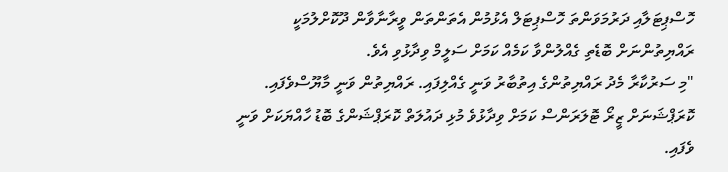ހޮސްޕިޓަލާއި ދަރުމަވަންތަ ހޮސްޕިޓަލް އެޅުމުން އެތަންތަން ވީރާނާވާން ދޫކޮށްލުމަކީ ރައްޔިތުންނަށް ބޮޑެތި ގެއްލުންވާ ކަމެއް ކަމަށް ސަލީމް ވިދާޅުވި އެވެ.
"މި ސަރުކާރާ މެދު ރައްޔިތުންގެ އިތުބާރު ވަނީ ގެއްލިފައި. ރައްޔިތުން ވަނީ މާޔޫސްވެފައި. ކޮރަޕްޝަނަށް ޒީރޯ ޓޮލަރަންސް ކަމަށް ވިދާޅުވެ މުޅި ދައުލަތް ކޮރަޕްޝަންގެ ބޮޑު ހާއްޔަކަށް ވަނީ ވެފައި.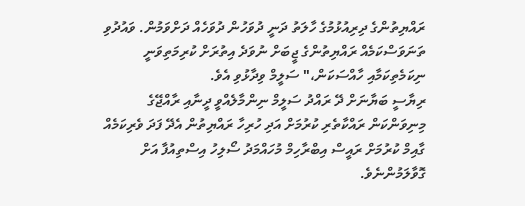ރައްޔިތުންގެ ދިރިއުޅުމުގެ ހާލަތު ދަނީ ދުވަހުން ދުވަހެއް ދަށްވަމުން. ވައުދުވި ތަނަވަސްކަމެއް ރައްޔިތުންގެ ޖީބަށް ނުވަދެ އިތުރަށް ކުރިމަތިވަނީ ނިކަމެތިކަމާއި ހާއްސަކަން،" ސަލީމް ވިދާޅުވި އެވެ.
ރިޔާސީ ބަޔާނަށް ދޭ ރައްދު ސަލީމް ނިންމާލެއްވީ ދީނާއި ރާއްޖޭގެ މިނިވަންކަން ރައްކާތެރި ކުރުމަށް އަދި ހުރިހާ ރައްޔިތުން އެދޭ ފަދަ ވެރިކަމެއް ގާއިމް ކުރުމަށް ރައީސް އިބްރާހިމް މުހައްމަދު ސޯލިހު އިސްތިއުފާ އަށް ގޮވާލަމުންނެވެ.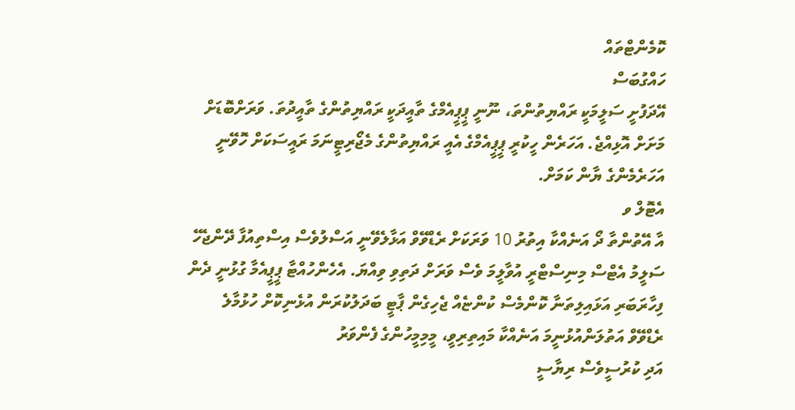ކޮމެންޓްތައް
ހައްގުބަސް
އޭދަފުށީ ސަލީމަކީ ރައްޔިތުންތަ، ނޫނީ ޕީޕީއެމްގެ ތާއީދަކީ ރައްޔިތުންގެ ތާއީދުތަ. ވަރަށްބޮޑަށް މަށަށް އޮޅިއްޖެ. އަހަރެން ހީކުރީ ޕީޕީއެމްގެ އެއީ ރައްޔިތުންގެ މެޖޯރިޓީނަމަ ރައީސަކަށް ހޮވޭނީ އަހަރެމެންގެ ޔާން ކަމަށް.
އެޓޮލް ވ
އާ އޭތުންތާ ދޯ އަނެއްކާ އިތުރު 10 ވަރަކަށް ރެޑްވޭވް އަޅާލެވޭނީ އަސްލުވެސް އިސްތިއުފާ ދޭންޖެހޭ ސަލީމު އެޓްސް މިނިސްޓްރީ އުވާލީމަ ވެސް ވަރަށް ދަތިވި ވިއްޔަ. އެހެންހުއްޓާ ޕީޕީއެމާ ގުޅުނީ ދެން ފިހާރަބަރި އަޅައިލިތަނާ ކޮންމެސް ކުންޏެއް ޖެހިގެން ޕާޓީ ބަދަލުކުރަން އުޅެނިކޮށް ހުޅުމާލެ ރެޑްވޭވް އަތުލަންއުޅުނީމަ އަނެއްކާ މައިތިރިވީ، މީމިމީހުންގެ ފެންވަރު
އަދި ކުރުސީވެސް ރިޔާސީ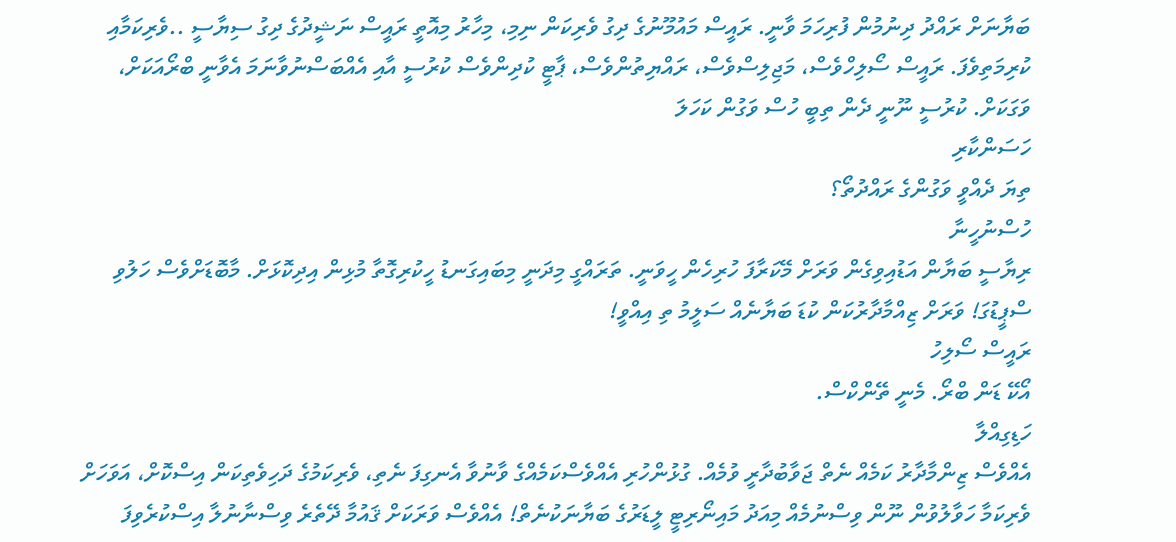ބަޔާނަށް ރައްދު ދިނުމުން ފުރިހަމަ ވާނީ. ރައީސް މައުމޫނުގެ ދިގު ވެރިކަން ނިމި، މިހާރު މިއޮތީ ރައީސް ނަޝީދުގެ ދިގު ސިޔާސީ ..ވެރިކަމާއި ކުރިމަތިވެފަ. ރައީސް ސޯލިހްވެސް، މަޖިލިސްވެސް، ރައްޔިތުންވެސް، ޕާޓީ ކުދިންވެސް ކުރުސީ އާއި އެއްބަސްނުވާނަމަ އެވާނީ ބްރޯއަކަށް، ވަގަކަށް. ކުރުސީ ނޫނީ ދެން ތިބީ ހުސް ވަގުން ކަހަލަ
ހަސަންކާރި
ތިޔަ ދެއްވީ ވަގުންގެ ރައްދުތޯ؟
ހުސްނުހީނާ
ރިޔާސީ ބަޔާން އަޑުއިވިގެން ވަރަށް މޭކަރާފަ ހުރިހެން ހީވަނީ. ތަރައްގީ މިދަނީ މިބައިގަނޑު ހީކުރިގޮތާ މުޅިން އިދިކޮޅަށް. މާބޮޑަށްވެސް ހަލުވި ސްޕީޑުގަ! ވަރަށް ޒިއްމާދާރުކަން ކުޑަ ބަޔާނެއް ސަލީމު ތި އިއްވީ!
ރައީސް ސޯލިހު
އޯކޭ ޑަން ބްރޯ. މެނީ ތޭންކްސް.
ހަޑިގިއްލާ
އެއްވެސް ޒިންމާދާރު ކަމެއް ނެތް ޖަވާބުދާރީ ވުމެއް. ގުޅުންހުރި އެއްވެސްކަމެއްގެ ވާނުވާ އެނގިފަ ނެތި، ވެރިކަމުގެ ދަހިވެތިކަން އިސްކޮށް، އަވަހަށް ވެރިކަމާ ހަވާލުވުން ނޫން ވިސްނުމެއް މިއަދު މައިނޯރިޓީ ލީޑަރުގެ ބަޔާނަކުނެތް! އެއްވެސް ވަރަކަށް ޤައުމާ ދޭތެރެ ވިސްނާނުލާ އިސްކުރެވިފަ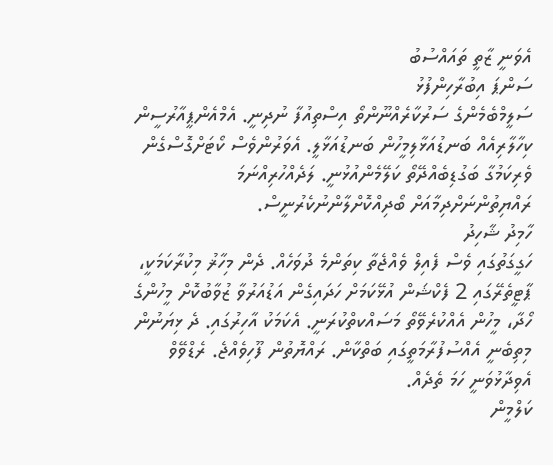އެވަނީ ޒާތީ ތައައްސުބު
ސަންޕަ އިބުރާހިންފުޅު
ސަލީމްބެމެންގެ ސަރުކާރެއްނޫންތޯ އިސްތިއުފާ ނުދިނީ. އެމްއެންޕީއާރުސީން ކިހާލާރިއެއް ބަނޑުއަޅާލިމީހުން ބަނޑުއަޅާލީ. އެވަރުންވެސް ކޯޓަށްގޮސްގެން ވެރިކަމުގާ ބަގުޑިބެއްދޭތޯ ކަލޭމެންއުޅުނީ. ލަދެއްހުރިއްނަމަ ރައްޔިތުންނަށްދިމާއަށް ބޯދިއްކޮށްލާންނުކެރުނީސް.
ހާމިދު ޝާހިދު
ހަގީގަތުގައި ވެސް ފެއިލް ވެއްޖެތާ ކިތަންމެ ދުވަހެއް. ދެން މިހާޜު މިކުރާކަމަކީ، ޕާޓީތެރޭގައި 2 ފެކްޝަން އުޅޭކަމަށް ހަދައިގެން އަޑުއަރުވާ ޒުވާބުކޮށް މީހުންގެ ހޯދާ، މީހުން އެއްކުރެވޭތޯ މަސައްކތްކުރަނީ. އެކަމަކު އާހިރުގައި. ދެ ޅިޔަނުން މިތިބެނީ އެއްސުފުރާމަތީގައި ބަތްކާން. ރައްޔޮތުން ފޫހިވެއްޖެ. ރެޑްވޭވް އެވިދާޅުވަނީ ހަމަ ތެދެއް.
ކަލްމީން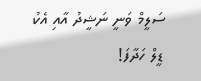ސަލީމް ވަނީ ނަޝީދު އާއި އެކު ޑީލް ހަދާފަ!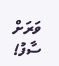ވަރަށް ސާފު!